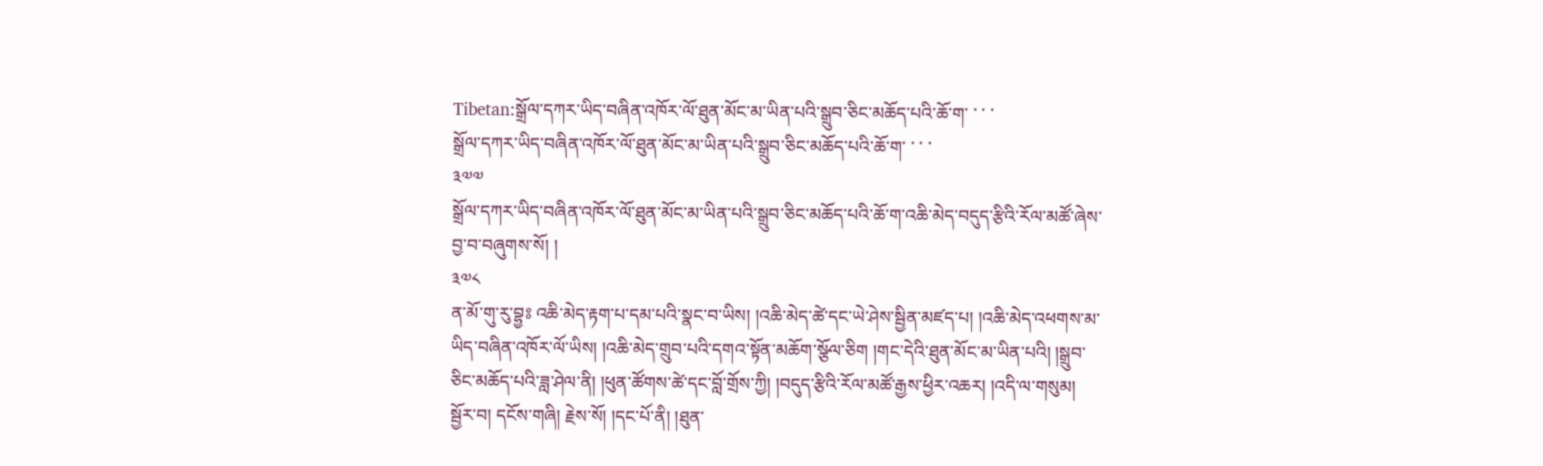Tibetan:སྒྲོལ་དཀར་ཡིད་བཞིན་འཁོར་ལོ་ཐུན་མོང་མ་ཡིན་པའི་སྒྲུབ་ཅིང་མཆོད་པའི་ཆོ་ག་ ་ ་ ་
སྒྲོལ་དཀར་ཡིད་བཞིན་འཁོར་ལོ་ཐུན་མོང་མ་ཡིན་པའི་སྒྲུབ་ཅིང་མཆོད་པའི་ཆོ་ག་ ་ ་ ་
༣༧༧
སྒྲོལ་དཀར་ཡིད་བཞིན་འཁོར་ལོ་ཐུན་མོང་མ་ཡིན་པའི་སྒྲུབ་ཅིང་མཆོད་པའི་ཆོ་ག་འཆི་མེད་བདུད་རྩིའི་རོལ་མཚོ་ཞེས་བྱ་བ་བཞུགས་སོ། །
༣༧༨
ན་མོ་གུ་རུ་བྷྱཿ འཆི་མེད་རྟག་པ་དམ་པའི་སྣང་བ་ཡིས། །འཆི་མེད་ཚེ་དང་ཡེ་ཤེས་སྦྱིན་མཛད་པ། །འཆི་མེད་འཕགས་མ་ཡིད་བཞིན་འཁོར་ལོ་ཡིས། །འཆི་མེད་གྲུབ་པའི་དགའ་སྟོན་མཆོག་སྩོལ་ཅིག །གང་དེའི་ཐུན་མོང་མ་ཡིན་པའི། །སྒྲུབ་ཅིང་མཆོད་པའི་ཟླ་ཤེལ་ནི། །ཕུན་ཚོགས་ཚེ་དང་བློ་གྲོས་ཀྱི། །བདུད་རྩིའི་རོལ་མཚོ་རྒྱས་ཕྱིར་འཆར། །འདི་ལ་གསུམ། སྦྱོར་བ། དངོས་གཞི། རྗེས་སོ། །དང་པོ་ནི། །ཐུན་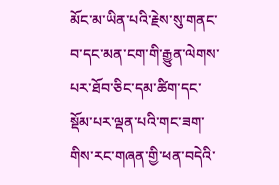མོང་མ་ཡིན་པའི་རྗེས་སུ་གནང་བ་དང་མན་ངག་གི་རྒྱུན་ལེགས་པར་ཐོབ་ཅིང་དམ་ཚིག་དང་སྡོམ་པར་ལྡན་པའི་གང་ཟག་གིས་རང་གཞན་གྱི་ཕན་བདེའི་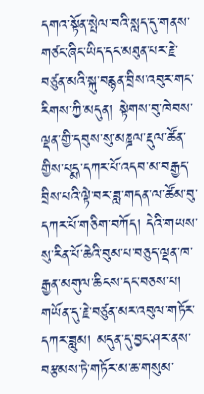དགའ་སྟོན་སྤེལ་བའི་སླད་དུ་གནས་གཙང་ཞིང་ཡིད་དང་མཐུན་པར་རྗེ་བཙུན་མའི་སྐུ་བརྙན་བྲིས་འབུར་གང་རིགས་ཀྱི་མདུན། སྟེགས་བུ་ཁེབས་ལྡན་གྱི་དབུས་སུ་མཎྜལ་རྡུལ་ཚོན་གྱིས་པདྨ་དཀར་པོ་འདབ་མ་བརྒྱད་བྲིས་པའི་ལྟེ་བར་ཟླ་གདན་ལ་ཚོམ་བུ་དཀར་པོ་གཅིག་བཀོད། དེའི་གཡས་སུ་རིན་པོ་ཆེའི་བུམ་པ་བཅུད་ལྡན་ཁ་རྒྱན་མགུལ་ཆིངས་དང་བཅས་པ། གཡོན་དུ་རྗེ་བཙུན་མར་འབུལ་གཏོར་དཀར་ཟླུམ། མདུན་དུ་བྱང་ཤར་ནས་བརྩམས་ཏེ་གཏོར་མ་ཆ་གསུམ་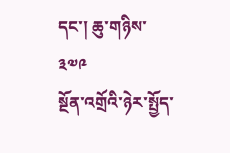དང་། ཆུ་གཉིས་
༣༧༩
སྔོན་འགྲོའི་ཉེར་སྤྱོད་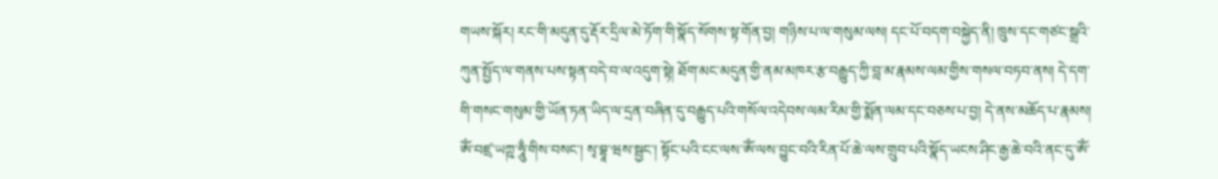གཡས་སྐོར། རང་གི་མདུན་དུ་རྡོར་དྲིལ་མེ་ཏོག་གི་སྣོད་སོགས་སྟ་གོན་བྱ། གཉིས་པ་ལ་གསུམ་ལས། དང་པོ་བདག་བསྐྱེད་ནི། ཁྲུས་དང་གཙང་སྒྲའི་ཀུན་སྤྱོད་ལ་གནས་པས་སྟན་བདེ་བ་ལ་འདུག་སྟེ། ཐོག་མང་མདུན་གྱི་ནམ་མཁར་རྩ་བརྒྱུད་ཀྱི་བླ་མ་རྣམས་ལམ་གྱིས་གསལ་བཏབ་ནས། དེ་དག་གི་གསང་གསུམ་གྱི་ཡོན་ཏན་ཡིད་ལ་དྲན་བཞིན་དུ་བརྒྱུད་པའི་གསོལ་འདེབས་ལམ་རིམ་གྱི་སྨོན་ལམ་དང་བཅས་པ་བྱ། དེ་ནས་མཆོད་པ་རྣམས། ༀ་བཛྲ་ཡཀྵ་ཧཱུྃ་གིས་བསང་། སྭ་བྷཱ་ཝས་སྦྱང་། སྟོང་པའི་ངང་ལས་ༀ་ལས་བྱུང་བའི་རིན་པོ་ཆེ་ལས་གྲུབ་པའི་སྣོད་ཡངས་ཤིང་རྒྱ་ཆེ་བའི་ནང་དུ་ༀ་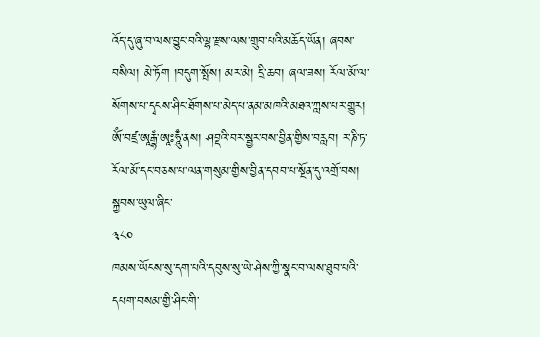འོད་དུ་ཞུ་བ་ལས་བྱུང་བའི་ལྷ་རྫས་ལས་གྲུབ་པའི་མཆོད་ཡོན། ཞབས་བསིལ། མེ་ཏོག །བདུག་སྤོས། མར་མེ། དྲི་ཆབ། ཞལ་ཟས། རོལ་མོ་ལ་སོགས་པ་དྭངས་ཤིང་ཐོགས་པ་མེད་པ་ནམ་མཁའི་མཐའ་ཀླས་པར་གྱུར། ༀ་བཛྲ་ཨཱརྒྷཾ་ཨཱཿཧཱུྃ་ནས། ཤབྡའི་བར་སྦྱར་བས་བྱིན་གྱིས་བརླབ། ར་ཎི་ཏ་རོལ་མོ་དང་བཅས་པ་ལན་གསུམ་གྱིས་བྱིན་དབབ་པ་སྔོན་དུ་འགྲོ་བས། སྐྱབས་ཡུལ་ཞིང་
༣༨༠
ཁམས་ཡོངས་སུ་དག་པའི་དབུས་སུ་ཡེ་ཤེས་ཀྱི་སྣང་བ་ལས་ཐུབ་པའི་དཔག་བསམ་གྱི་ཤིང་གི་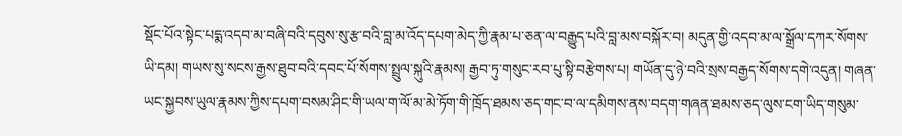སྡོང་པོའ་སྟེང་པདྨ་འདབ་མ་བཞི་བའི་དབུས་སུ་རྩ་བའི་བླ་མ་འོད་དཔག་མེད་ཀྱི་རྣམ་པ་ཅན་ལ་བརྒྱུད་པའི་བླ་མས་བསྐོར་བ། མདུན་གྱི་འདབ་མ་ལ་སྒྲོལ་དཀར་སོགས་ཡི་དམ། གཡས་སུ་སངས་རྒྱས་ཐུབ་བའི་དབང་པོ་སོགས་སྤྲུལ་སྐུའི་རྣམས། རྒྱབ་ཏུ་གསུང་རབ་པུ་སྟི་བརྩེགས་པ། གཡོན་དུ་ཉེ་བའི་སྲས་བརྒྱད་སོགས་དགེ་འདུན། གཞན་ཡང་སྐྱབས་ཡུལ་རྣམས་ཀྱིས་དཔག་བསམ་ཤིང་གི་ཡལ་ག་ལོ་མ་མེ་ཏོག་གི་ཁྲོད་ཐམས་ཅད་གང་བ་ལ་དམིགས་ནས་བདག་གཞན་ཐམས་ཅད་ལུས་ངག་ཡིད་གསུམ་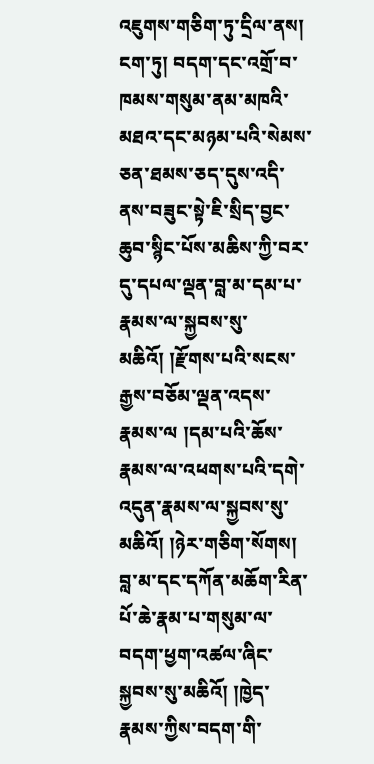འཇུགས་གཅིག་ཏུ་དྲིལ་ནས། ངག་ཏུ། བདག་དང་འགྲོ་བ་ཁམས་གསུམ་ནམ་མཁའི་མཐའ་དང་མཉམ་པའི་སེམས་ཅན་ཐམས་ཅད་དུས་འདི་ནས་བཟུང་སྟེ་ཇི་སྲིད་བྱང་ཆུབ་སྙིང་པོས་མཆིས་ཀྱི་བར་དུ་དཔལ་ལྡན་བླ་མ་དམ་པ་རྣམས་ལ་སྐྱབས་སུ་མཆིའོ། །རྫོགས་པའི་སངས་རྒྱས་བཅོམ་ལྡན་འདས་རྣམས་ལ །དམ་པའི་ཆོས་རྣམས་ལ་འཕགས་པའི་དགེ་འདུན་རྣམས་ལ་སྐྱབས་སུ་མཆིའོ། །ཉེར་གཅིག་སོགས། བླ་མ་དང་དཀོན་མཆོག་རིན་པོ་ཆེ་རྣམ་པ་གསུམ་ལ་བདག་ཕྱག་འཚལ་ཞིང་སྐྱབས་སུ་མཆིའོ། །ཁྱེད་རྣམས་ཀྱིས་བདག་གི་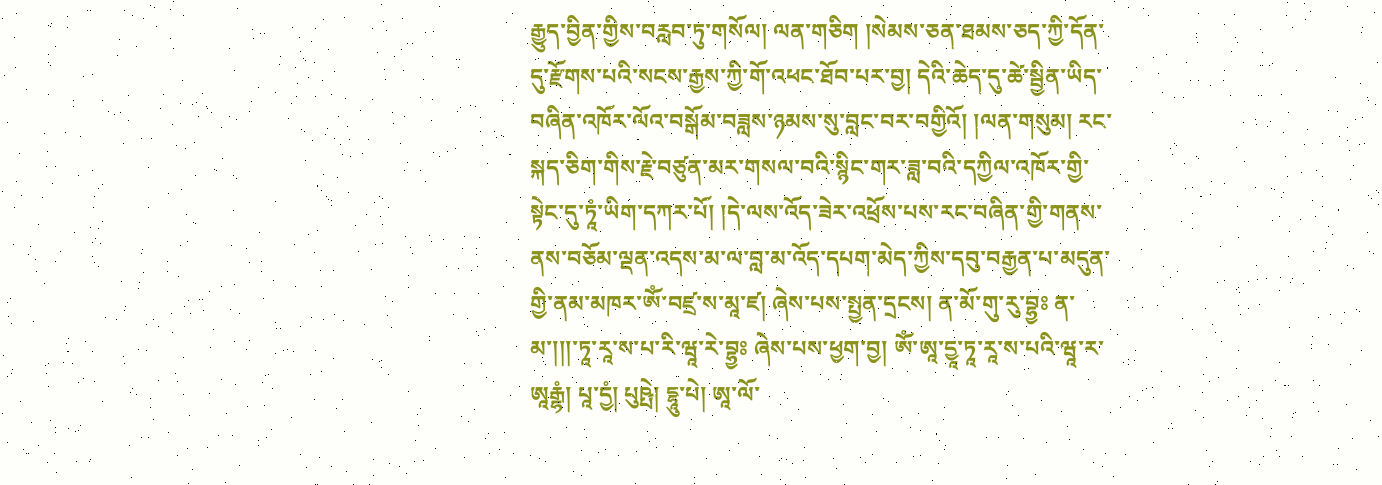རྒྱུད་བྱིན་གྱིས་བརླབ་ཏུ་གསོལ། ལན་གཅིག །སེམས་ཅན་ཐམས་ཅད་ཀྱི་དོན་དུ་རྫོགས་པའི་སངས་རྒྱས་ཀྱི་གོ་འཕང་ཐོབ་པར་བྱ། དེའི་ཆེད་དུ་ཚེ་སྦྱིན་ཡིད་བཞིན་འཁོར་ལོའ་བསྒོམ་བཟླས་ཉམས་སུ་བླང་བར་བགྱིའོ། །ལན་གསུམ། རང་སྐད་ཅིག་གིས་རྗེ་བཙུན་མར་གསལ་བའི་སྙིང་གར་ཟླ་བའི་དཀྱིལ་འཁོར་གྱི་སྟེང་དུ་ཏཱཾ་ཡིག་དཀར་པོ། །དེ་ལས་འོད་ཟེར་འཕྲོས་པས་རང་བཞིན་གྱི་གནས་ནས་བཅོམ་ལྡན་འདས་མ་ལ་བླ་མ་འོད་དཔག་མེད་ཀྱིས་དབུ་བརྒྱན་པ་མདུན་གྱི་ནམ་མཁར་ༀ་བཛྲ་ས་མཱ་ཛ། ཞེས་པས་སྤྱན་དྲངས། ན་མོ་གུ་རུ་བྷྱཿ ན་མ་།།།་ཏཱ་རཱ་ས་པ་རི་ཝཱ་རེ་བྷྱཿ ཞེས་པས་ཕྱག་བྱ། ༀ་ཨཱ་དྱཱ་ཏཱ་རཱ་ས་པའི་ཝཱ་ར་ཨཱརྒྷཾ། པཱ་དྱཾ། པུཥྤེ། དྷཱུ་པེ། ཨཱ་ལོ་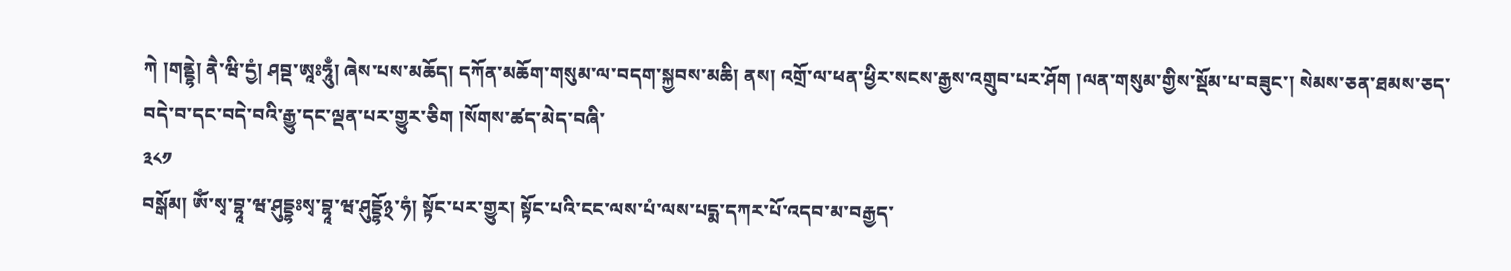ཀེ །གནྡྷེ། ནཻ་ཝི་དྱཾ། ཤབྡ་ཨཱཿཧཱུྃ། ཞེས་པས་མཆོད། དཀོན་མཆོག་གསུམ་ལ་བདག་སྐྱབས་མཆི། ནས། འགྲོ་ལ་ཕན་ཕྱིར་སངས་རྒྱས་འགྲུབ་པར་ཤོག །ལན་གསུམ་གྱིས་སྡོམ་པ་བཟུང་། སེམས་ཅན་ཐམས་ཅད་བདེ་བ་དང་བདེ་བའི་རྒྱུ་དང་ལྡན་པར་གྱུར་ཅིག །སོགས་ཚད་མེད་བཞི་
༣༨༡
བསྒོམ། ༀ་སྭ་བྷཱ་ཝ་ཤུདྡྷཿསྭ་བྷཱ་ཝ་ཤུདྡྷོ྅་ཧཾ། སྟོང་པར་གྱུར། སྟོང་པའི་ངང་ལས་པཾ་ལས་པདྨ་དཀར་པོ་འདབ་མ་བརྒྱད་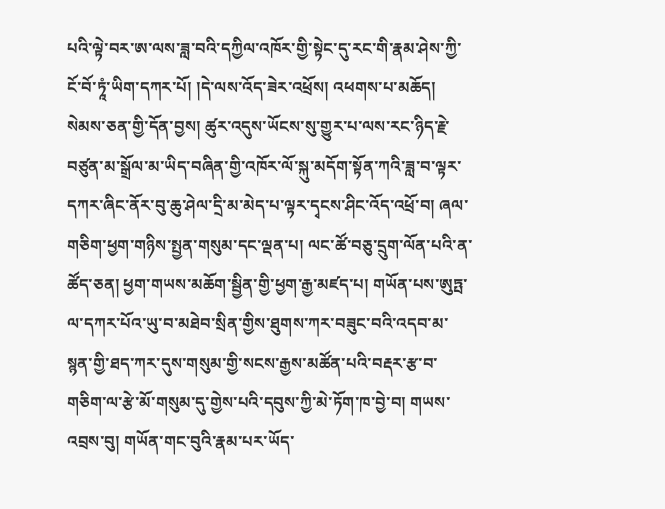པའི་ལྟེ་བར་ཨ་ལས་ཟླ་བའི་དཀྱིལ་འཁོར་གྱི་སྟེང་དུ་རང་གི་རྣམ་ཤེས་ཀྱི་ངོ་བོ་ཏཱཾ་ཡིག་དཀར་པོ། །དེ་ལས་འོད་ཟེར་འཕྲོས། འཕགས་པ་མཆོད། སེམས་ཅན་གྱི་དོན་བྱས། ཚུར་འདུས་ཡོངས་སུ་གྱུར་པ་ལས་རང་ཉིད་རྗེ་བཙུན་མ་སྒྲོལ་མ་ཡིད་བཞིན་གྱི་འཁོར་ལོ་སྐུ་མདོག་སྟོན་ཀའི་ཟླ་བ་ལྟར་དཀར་ཞིང་ནོར་བུ་ཆུ་ཤེལ་དྲི་མ་མེད་པ་ལྟར་དྭངས་ཤིང་འོད་འཕྲོ་བ། ཞལ་གཅིག་ཕྱག་གཉིས་སྤྱན་གསུམ་དང་ལྡན་པ། ལང་ཚོ་བཅུ་དྲུག་ལོན་པའི་ན་ཚོད་ཅན། ཕྱག་གཡས་མཆོག་སྦྱིན་གྱི་ཕྱག་རྒྱ་མཛད་པ། གཡོན་པས་ཨུཏྤ་ལ་དཀར་པོའ་ཡུ་བ་མཐེབ་སྲིན་གྱིས་ཐུགས་ཀར་བཟུང་བའི་འདབ་མ་སྙན་གྱི་ཐད་ཀར་དུས་གསུམ་གྱི་སངས་རྒྱས་མཚོན་པའི་བརྡར་རྩ་བ་གཅིག་ལ་རྩེ་མོ་གསུམ་དུ་གྱེས་པའི་དབུས་ཀྱི་མེ་ཏོག་ཁ་བྱེ་བ། གཡས་འབྲས་བུ། གཡོན་གང་བུའི་རྣམ་པར་ཡོད་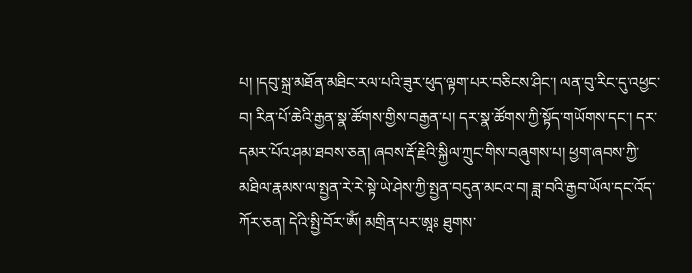པ། །དབུ་སྐྲ་མཐོན་མཐིང་རལ་པའི་ཟུར་ཕུད་ལྟག་པར་བཅིངས་ཤིང་། ལན་བུ་རིང་དུ་འཕྱང་བ། རིན་པོ་ཆེའི་རྒྱན་སྣ་ཚོགས་གྱིས་བརྒྱན་པ། དར་སྣ་ཚོགས་ཀྱི་སྟོད་གཡོགས་དང་། དར་དམར་པོའ་ཤམ་ཐབས་ཅན། ཞབས་རྡོ་རྗེའི་སྐྱིལ་ཀྲུང་གིས་བཞུགས་པ། ཕྱག་ཞབས་ཀྱི་མཐིལ་རྣམས་ལ་སྤྱན་རེ་རེ་སྟེ་ཡེ་ཤེས་ཀྱི་སྤྱན་བདུན་མངའ་བ། ཟླ་བའི་རྒྱབ་ཡོལ་དང་འོད་ཀོར་ཅན། དེའི་སྤྱི་བོར་ༀ། མགྲིན་པར་ཨཱཿ ཐུགས་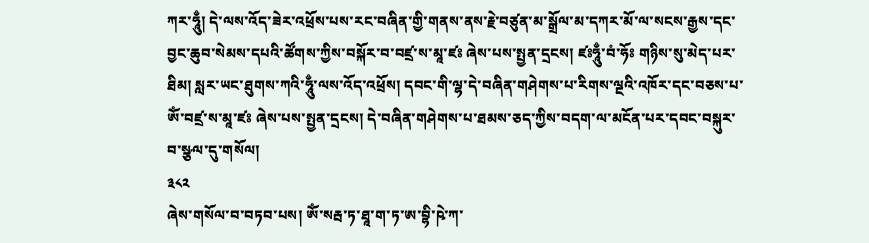ཀར་ཧཱུྃ། དེ་ལས་འོད་ཟེར་འཕྲོས་པས་རང་བཞིན་གྱི་གནས་ནས་རྗེ་བཙུན་མ་སྒྲོལ་མ་དཀར་མོ་ལ་སངས་རྒྱས་དང་བྱང་ཆུབ་སེམས་དཔའི་ཚོགས་ཀྱིས་བསྐོར་བ་བཛྲ་ས་མཱ་ཛཿ ཞེས་པས་སྤྱན་དྲངས། ཛཿཧཱུྃ་བཾ་ཧོཿ གཉིས་སུ་མེད་པར་ཐིམ། སླར་ཡང་ཐུགས་ཀའི་ཧཱུྃ་ལས་འོད་འཕྲོས། དབང་གི་ལྷ་དེ་བཞིན་གཤེགས་པ་རིགས་ལྔའི་འཁོར་དང་བཅས་པ་ༀ་བཛྲ་ས་མཱ་ཛཿ ཞེས་པས་སྤྱན་དྲངས། དེ་བཞིན་གཤེགས་པ་ཐམས་ཅད་ཀྱིས་བདག་ལ་མངོན་པར་དབང་བསྐུར་བ་སྩལ་དུ་གསོལ།
༣༨༢
ཞེས་གསོལ་བ་བཏབ་པས། ༀ་སརྦ་ཏ་ཐཱ་ག་ཏ་ཨ་བྷི་ཥེ་ཀ་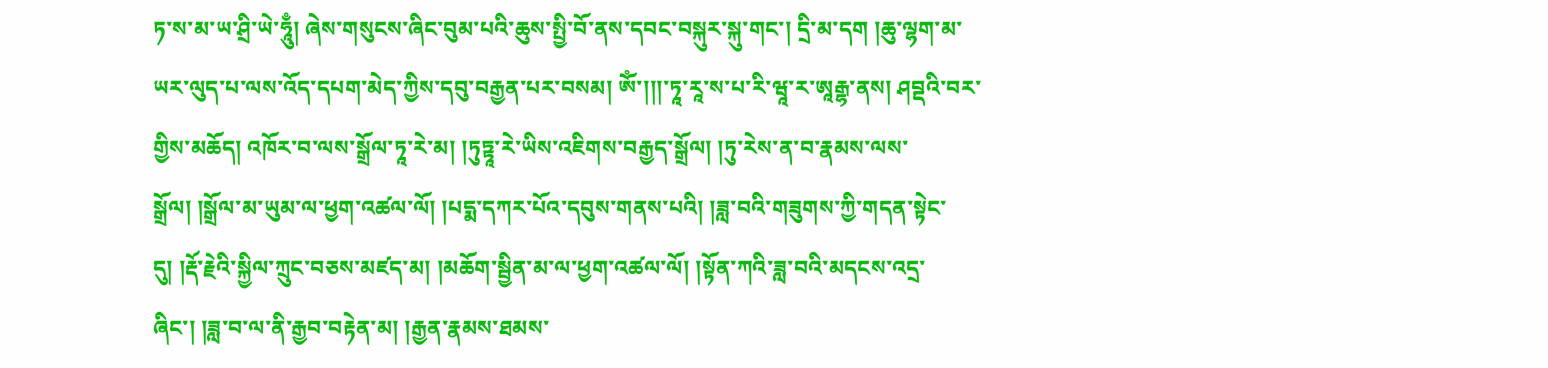ཏ་ས་མ་ཡ་ཤྲི་ཡེ་ཧཱུྃ། ཞེས་གསུངས་ཞིང་བུམ་པའི་ཆུས་སྤྱི་བོ་ནས་དབང་བསྐུར་སྐུ་གང་། དྲི་མ་དག །ཆུ་ལྷག་མ་ཡར་ལུད་པ་ལས་འོད་དཔག་མེད་ཀྱིས་དབུ་བརྒྱན་པར་བསམ། ༀ་།།།་ཏཱ་རཱ་ས་པ་རི་ཝཱ་ར་ཨཱརྒྷ་ནས། ཤབྡའི་བར་གྱིས་མཆོད། འཁོར་བ་ལས་སྒྲོལ་ཏཱ་རེ་མ། །ཏུཏྟཱ་རེ་ཡིས་འཇིགས་བརྒྱད་སྒྲོལ། །ཏུ་རེས་ན་བ་རྣམས་ལས་སྒྲོལ། །སྒྲོལ་མ་ཡུམ་ལ་ཕྱག་འཚལ་ལོ། །པདྨ་དཀར་པོའ་དབུས་གནས་པའི། །ཟླ་བའི་གཟུགས་ཀྱི་གདན་སྟེང་དུ། །རྡོ་རྗེའི་སྐྱིལ་ཀྲུང་བཅས་མཛད་མ། །མཆོག་སྦྱིན་མ་ལ་ཕྱག་འཚལ་ལོ། །སྟོན་ཀའི་ཟླ་བའི་མདངས་འདྲ་ཞིང་། །ཟླ་བ་ལ་ནི་རྒྱབ་བརྟེན་མ། །རྒྱན་རྣམས་ཐམས་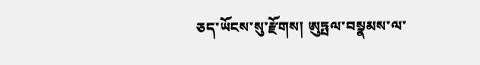ཅད་ཡོངས་སུ་རྫོགས། ཨུཏྤལ་བསྣམས་ལ་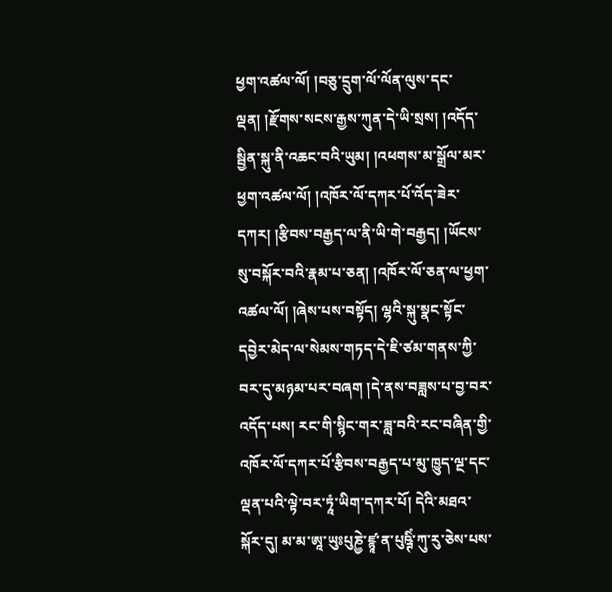ཕྱག་འཚལ་ལོ། །བཅུ་དྲུག་ལོ་ལོན་ལུས་དང་ལྡན། །རྫོགས་སངས་རྒྱས་ཀུན་དེ་ཡི་སྲས། །འདོད་སྦྱིན་སྐུ་ནི་འཆང་བའི་ཡུམ། །འཕགས་མ་སྒྲོལ་མར་ཕྱག་འཚལ་ལོ། །འཁོར་ལོ་དཀར་པོ་འོད་ཟེར་དཀར། །རྩིབས་བརྒྱད་ལ་ནི་ཡི་གེ་བརྒྱད། །ཡོངས་སུ་བསྐོར་བའི་རྣམ་པ་ཅན། །འཁོར་ལོ་ཅན་ལ་ཕྱག་འཚལ་ལོ། །ཞེས་པས་བསྟོད། ལྷའི་སྐུ་སྣང་སྟོང་དབྱེར་མེད་ལ་སེམས་གཏད་དེ་ཇི་ཙམ་གནས་ཀྱི་བར་དུ་མཉམ་པར་བཞག །དེ་ནས་བཟླས་པ་བྱ་བར་འདོད་པས། རང་གི་སྙིང་གར་ཟླ་བའི་རང་བཞིན་གྱི་འཁོར་ལོ་དཀར་པོ་རྩིབས་བརྒྱད་པ་མུ་ཁྱུད་ལྔ་དང་ལྡན་པའི་ལྟེ་བར་ཏཱཾ་ཡིག་དཀར་པོ། དེའི་མཐའ་སྐོར་དུ། མ་མ་ཨཱ་ཡུཿཔུཎྱེ་ཛྙཱ་ན་པུཥྚིཾ་ཀུ་རུ་ཅེས་པས་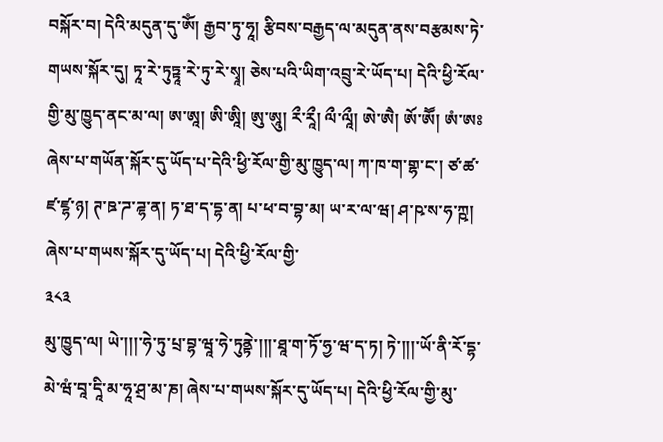བསྐོར་བ། དེའི་མདུན་དུ་ༀ། རྒྱབ་ཏུ་ཧཱ། རྩིབས་བརྒྱད་ལ་མདུན་ནས་བརྩམས་ཏེ་གཡས་སྐོར་དུ། ཏཱ་རེ་ཏུཏྟཱ་རེ་ཏུ་རེ་སྭཱ། ཅེས་པའི་ཡིག་འབྲུ་རེ་ཡོད་པ། དེའི་ཕྱི་རོལ་གྱི་མུ་ཁྱུད་ནང་མ་ལ། ཨ་ཨཱ། ཨི་ཨཱི། ཨུ་ཨཱུ། རྀ་རཱྀ། ལྀ་ལཱྀ། ཨེ་ཨཻ། ཨོ་ཨཽ། ཨཾ་ཨཿཞེས་པ་གཡོན་སྐོར་དུ་ཡོད་པ་དེའི་ཕྱི་རོལ་གྱི་མུ་ཁྱུད་ལ། ཀ་ཁ་ག་གྷ་ང་། ཙ་ཚ་ཛ་ཛྷ་ཉ། ཊ་ཋ་ཌ་ཌྷ་ན། ཏ་ཐ་ད་དྷ་ན། པ་ཕ་བ་བྷ་མ། ཡ་ར་ལ་ཝ། ཤ་ཥ་ས་ཧ་ཀྵ། ཞེས་པ་གཡས་སྐོར་དུ་ཡོད་པ། དེའི་ཕྱི་རོལ་གྱི་
༣༨༣
མུ་ཁྱུད་ལ། ཡེ་།།།་ཧེ་ཏུ་པྲ་བྷ་ཝཱ་ཧེ་ཏུནྟེ་།།།་ཐཱ་ག་ཏོ་ཧྱ་ཝ་ད་ཏ། ཏེ་།།།་ཡོ་ནི་རོ་དྷ་མེ་ཝཾ་བཱ་དཱི་མ་ཧཱ་ཤྲ་མ་ཎ། ཞེས་པ་གཡས་སྐོར་དུ་ཡོད་པ། དེའི་ཕྱི་རོལ་གྱི་མུ་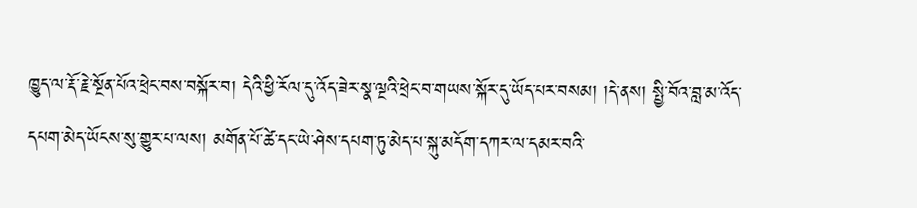ཁྱུད་ལ་རྡོ་རྗེ་སྔོན་པོའ་ཕྲེང་བས་བསྐོར་བ། དེའི་ཕྱི་རོལ་དུ་འོད་ཟེར་སྣ་ལྔའི་ཕྲེང་བ་གཡས་སྐོར་དུ་ཡོད་པར་བསམ། །དེ་ནས། སྤྱི་བོའ་བླ་མ་འོད་དཔག་མེད་ཡོངས་སུ་གྱུར་པ་ལས། མགོན་པོ་ཚེ་དང་ཡེ་ཤེས་དཔག་ཏུ་མེད་པ་སྐུ་མདོག་དཀར་ལ་དམར་བའི་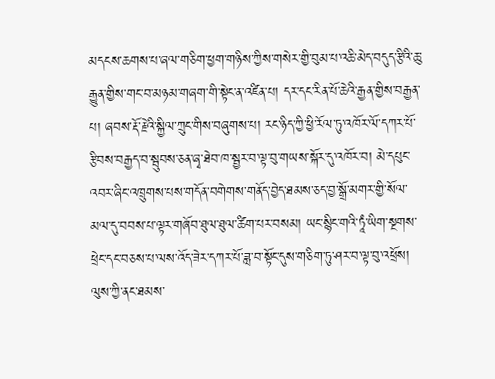མདངས་ཆགས་པ་ཞལ་གཅིག་ཕྱག་གཉིས་ཀྱིས་གསེར་གྱི་བུམ་པ་འཆི་མེད་བདུད་རྩིའི་ཆུ་རྒྱུན་གྱིས་གང་བ་མཉམ་གཞག་གི་སྟེང་ན་འཛིན་པ། དར་དང་རིན་པོ་ཆེའི་རྒྱན་གྱིས་བརྒྱན་པ། ཞབས་རྡོ་རྗེའི་སྐྱིལ་ཀྲུང་གིས་བཞུགས་པ། རང་ཉིད་ཀྱི་ཕྱི་རོལ་ཏུ་འཁོར་ལོ་དཀར་པོ་རྩིབས་བརྒྱད་བ་སྦུབས་ཅན་ཞྭ་ཐེབ་ཁ་སྦྱར་བ་ལྟ་བུ་གཡས་སྐོར་དུ་འཁོར་བ། མེ་དཔུང་འབར་ཞིང་འཁྲུགས་པས་གདོན་བགེགས་གནོད་བྱེད་ཐམས་ཅད་བྱ་སྒྲོ་མགར་གྱི་སོལ་མལ་དུ་བབས་པ་ལྟར་གཞོབ་ཐུལ་ཐུལ་ཚིག་པར་བསམ། ཡང་སྙིང་གའི་ཏཱཾ་ཡིག་སྔགས་ཕྲེང་དང་བཅས་པ་ལས་འོད་ཟེར་དཀར་པོ་ཟླ་བ་སྟོང་དུས་གཅིག་ཏུ་ཤར་བ་ལྟ་བུ་འཕྲོས། ལུས་ཀྱི་ནང་ཐམས་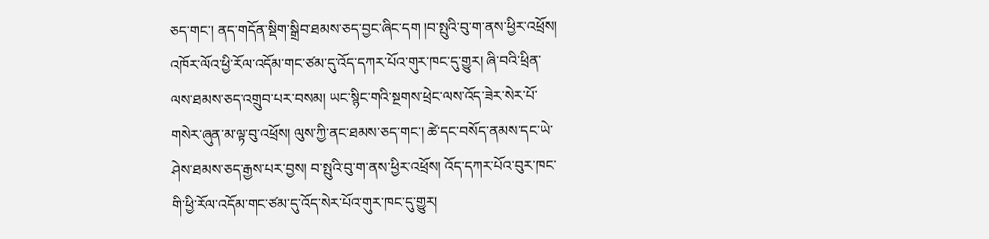ཅད་གང་། ནད་གདོན་སྡིག་སྒྲིབ་ཐམས་ཅད་བྱང་ཞིང་དག །བ་སྤུའི་བུ་ག་ནས་ཕྱིར་འཕྲོས། འཁོར་ལོའ་ཕྱི་རོལ་འདོམ་གང་ཙམ་དུ་འོད་དཀར་པོའ་གུར་ཁང་དུ་གྱུར། ཞི་བའི་ཕྲིན་ལས་ཐམས་ཅད་འགྲུབ་པར་བསམ། ཡང་སྙིང་གའི་སྔགས་ཕྲེང་ལས་འོད་ཟེར་སེར་པོ་གསེར་ཞུན་མ་ལྟ་བུ་འཕྲོས། ལུས་ཀྱི་ནང་ཐམས་ཅད་གང་། ཚེ་དང་བསོད་ནམས་དང་ཡེ་ཤེས་ཐམས་ཅད་རྒྱས་པར་བྱས། བ་སྤུའི་བུ་ག་ནས་ཕྱིར་འཕྲོས། འོད་དཀར་པོའ་བུར་ཁང་གི་ཕྱི་རོལ་འདོམ་གང་ཙམ་དུ་འོད་སེར་པོའ་གུར་ཁང་དུ་གྱུར།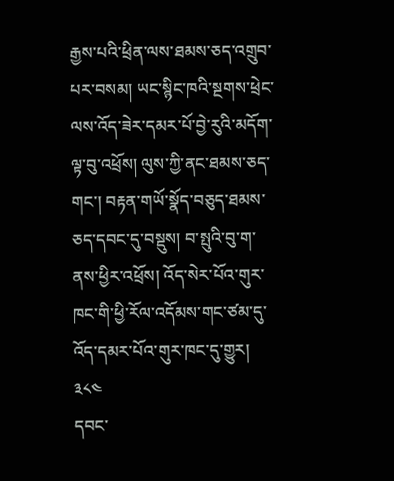རྒྱས་པའི་ཕྲིན་ལས་ཐམས་ཅད་འགྲུབ་པར་བསམ། ཡང་སྙིང་ཁའི་སྔགས་ཕྲེང་ལས་འོད་ཟེར་དམར་པོ་བྱེ་རུའི་མདོག་ལྟ་བུ་འཕྲོས། ལུས་ཀྱི་ནང་ཐམས་ཅད་གང་། བརྟན་གཡོ་སྣོད་བཅུད་ཐམས་ཅད་དབང་དུ་བསྡུས། བ་སྤུའི་བུ་ག་ནས་ཕྱིར་འཕྲོས། འོད་སེར་པོའ་གུར་ཁང་གི་ཕྱི་རོལ་འདོམས་གང་ཙམ་དུ་འོད་དམར་པོའ་གུར་ཁང་དུ་གྱུར།
༣༨༤
དབང་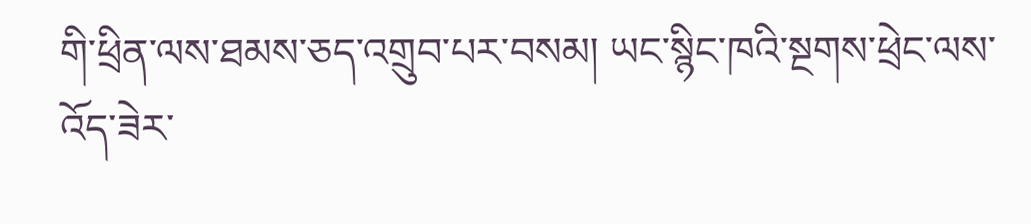གི་ཕྲིན་ལས་ཐམས་ཅད་འགྲུབ་པར་བསམ། ཡང་སྙིང་ཁའི་སྔགས་ཕྲེང་ལས་འོད་ཟེར་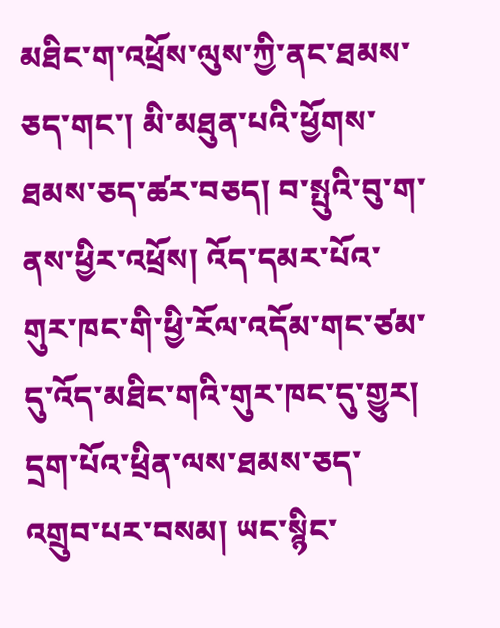མཐིང་ག་འཕྲོས་ལུས་ཀྱི་ནང་ཐམས་ཅད་གང་། མི་མཐུན་པའི་ཕྱོགས་ཐམས་ཅད་ཚར་བཅད། བ་སྤུའི་བུ་ག་ནས་ཕྱིར་འཕྲོས། འོད་དམར་པོའ་གུར་ཁང་གི་ཕྱི་རོལ་འདོམ་གང་ཙམ་དུ་འོད་མཐིང་གའི་གུར་ཁང་དུ་གྱུར། དྲག་པོའ་ཕྲིན་ལས་ཐམས་ཅད་འགྲུབ་པར་བསམ། ཡང་སྙིང་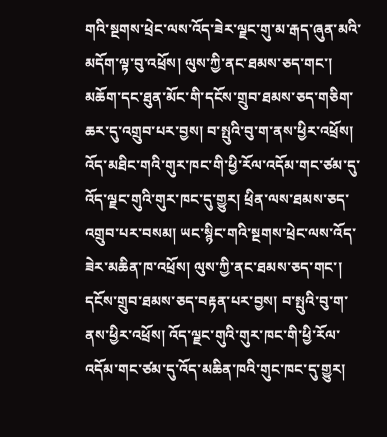གའི་སྔགས་ཕྲེང་ལས་འོད་ཟེར་ལྗང་གུ་མ་རྒད་ཞུན་མའི་མདོག་ལྟ་བུ་འཕྲོས། ལུས་ཀྱི་ནང་ཐམས་ཅད་གང་། མཆོག་དང་ཐུན་མོང་གི་དངོས་གྲུབ་ཐམས་ཅད་གཅིག་ཆར་དུ་འགྲུབ་པར་བྱས། བ་སྤུའི་བུ་ག་ནས་ཕྱིར་འཕྲོས། འོད་མཐིང་གའི་གུར་ཁང་གི་ཕྱི་རོལ་འདོམ་གང་ཙམ་དུ་འོད་ལྗང་གུའི་གུར་ཁང་དུ་གྱུར། ཕྲིན་ལས་ཐམས་ཅད་འགྲུབ་པར་བསམ། ཡང་སྙིང་གའི་སྔགས་ཕྲེང་ལས་འོད་ཟེར་མཆིན་ཁ་འཕྲོས། ལུས་ཀྱི་ནང་ཐམས་ཅད་གང་། དངོས་གྲུབ་ཐམས་ཅད་བརྟན་པར་བྱས། བ་སྤུའི་བུ་ག་ནས་ཕྱིར་འཕྲོས། འོད་ལྗང་གུའི་གུར་ཁང་གི་ཕྱི་རོལ་འདོམ་གང་ཙམ་དུ་འོད་མཆིན་ཁའི་གུང་ཁང་དུ་གྱུར།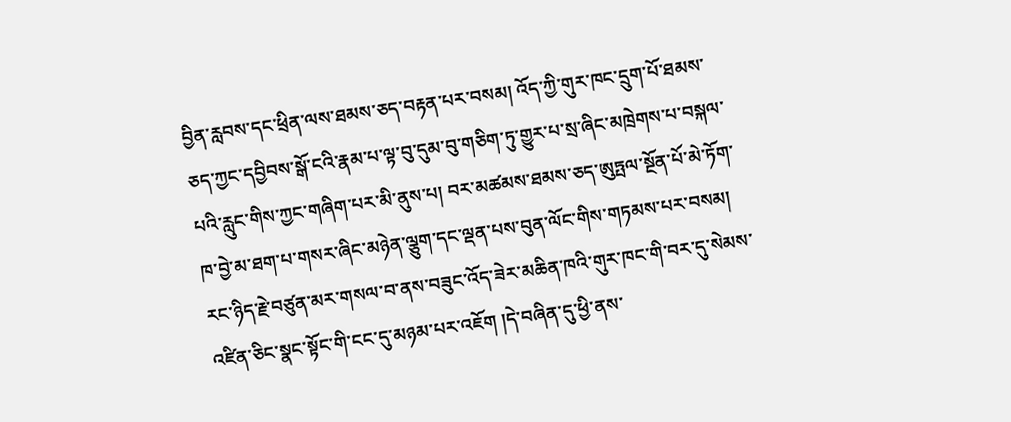བྱིན་རླབས་དང་ཕྲིན་ལས་ཐམས་ཅད་བརྟན་པར་བསམ། འོད་ཀྱི་གུར་ཁང་དྲུག་པོ་ཐམས་ཅད་ཀྱང་དབྱིབས་སྒོ་ངའི་རྣམ་པ་ལྟ་བུ་དུམ་བུ་གཅིག་ཏུ་གྱུར་པ་སྲ་ཞིང་མཁྲེགས་པ་བསྐལ་པའི་རླུང་གིས་ཀྱང་གཞིག་པར་མི་ནུས་པ། བར་མཚམས་ཐམས་ཅད་ཨུཏྤལ་སྔོན་པོ་མེ་ཏོག་ཁ་བྱེ་མ་ཐག་པ་གསར་ཞིང་མཉེན་ལྕུག་དང་ལྡན་པས་བུན་ལོང་གིས་གཏམས་པར་བསམ། རང་ཉིད་རྗེ་བཙུན་མར་གསལ་བ་ནས་བཟུང་འོད་ཟེར་མཆིན་ཁའི་གུར་ཁང་གི་བར་དུ་སེམས་འཛིན་ཅིང་སྣང་སྟོང་གི་ངང་དུ་མཉམ་པར་འཇོག །དེ་བཞིན་དུ་ཕྱི་ནས་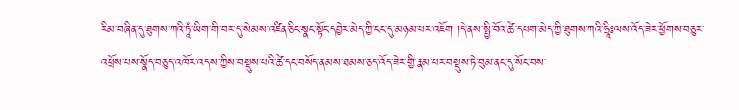རིམ་བཞིན་དུ་ཐུགས་ཀའི་ཏཱཾ་ཡིག་གི་བར་དུ་སེམས་འཛིན་ཅིང་སྣང་སྟོང་དབྱེར་མེད་ཀྱི་ངང་དུ་མཉམ་པར་འཇོག །དེ་ནས་སྤྱི་བོའ་ཚེ་དཔག་མེད་ཀྱི་ཐུགས་ཀའི་ཧྲཱིཿལས་འོད་ཟེར་ཕྱོགས་བཅུར་འཕྲོས་པས་སྣོད་བཅུད་འཁོར་འདས་ཀྱིས་བསྡུས་པའི་ཚེ་དང་བསོད་ནམས་ཐམས་ཅད་འོད་ཟེར་གྱི་རྣམ་པར་བསྡུས་ཏེ་བུམ་ནང་དུ་སོང་བས་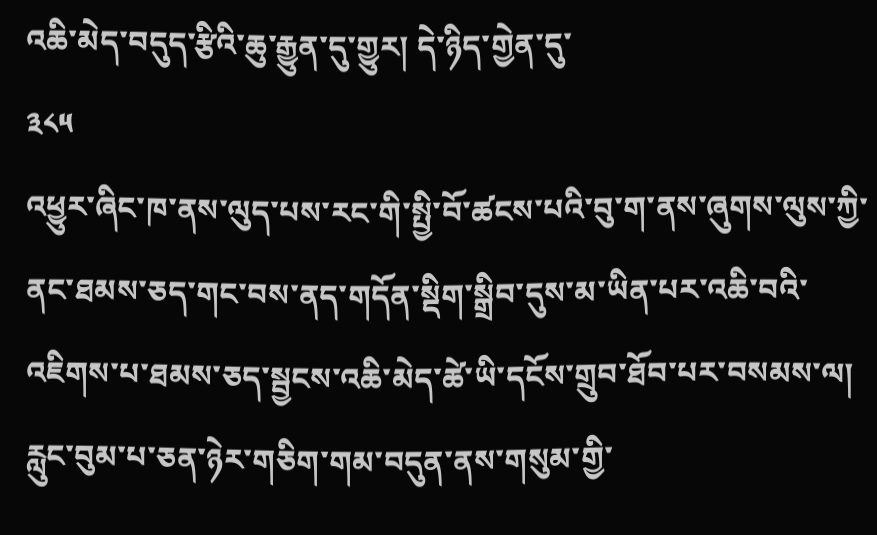འཆི་མེད་བདུད་རྩིའི་ཆུ་རྒྱུན་དུ་གྱུར། དེ་ཉིད་གྱེན་དུ་
༣༨༥
འཕྱུར་ཞིང་ཁ་ནས་ལུད་པས་རང་གི་སྤྱི་བོ་ཚངས་པའི་བུ་ག་ནས་ཞུགས་ལུས་ཀྱི་ནང་ཐམས་ཅད་གང་བས་ནད་གདོན་སྡིག་སྒྲིབ་དུས་མ་ཡིན་པར་འཆི་བའི་འཇིགས་པ་ཐམས་ཅད་སྦྱངས་འཆི་མེད་ཚེ་ཡི་དངོས་གྲུབ་ཐོབ་པར་བསམས་ལ། རླུང་བུམ་པ་ཅན་ཉེར་གཅིག་གམ་བདུན་ནས་གསུམ་གྱི་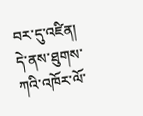བར་དུ་འཛིན། དེ་ནས་ཐུགས་ཀའི་འཁོར་ལོ་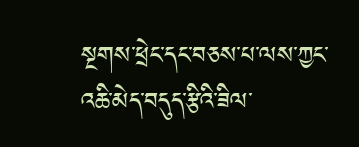སྔགས་ཕྲེང་དང་བཅས་པ་ལས་ཀྱང་འཆི་མེད་བདུད་རྩིའི་ཟིལ་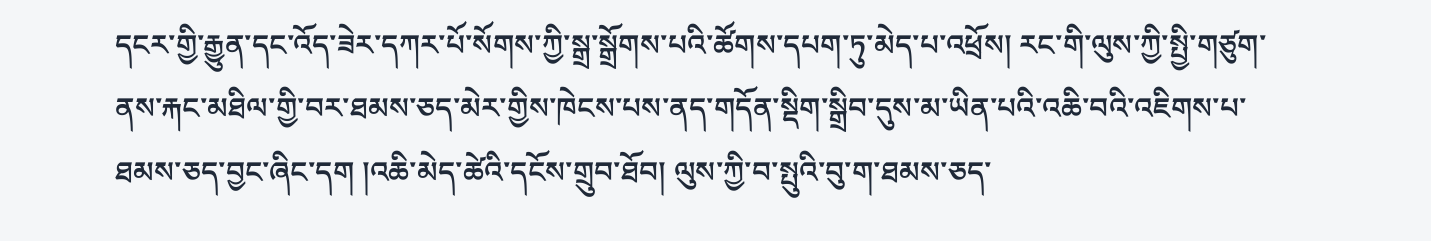དངར་གྱི་རྒྱུན་དང་འོད་ཟེར་དཀར་པོ་སོགས་ཀྱི་སྒྲ་སྒྲོགས་པའི་ཚོགས་དཔག་ཏུ་མེད་པ་འཕྲོས། རང་གི་ལུས་ཀྱི་སྤྱི་གཙུག་ནས་རྐང་མཐིལ་གྱི་བར་ཐམས་ཅད་མེར་གྱིས་ཁེངས་པས་ནད་གདོན་སྡིག་སྒྲིབ་དུས་མ་ཡིན་པའི་འཆི་བའི་འཇིགས་པ་ཐམས་ཅད་བྱང་ཞིང་དག །འཆི་མེད་ཚེའི་དངོས་གྲུབ་ཐོབ། ལུས་ཀྱི་བ་སྤུའི་བུ་ག་ཐམས་ཅད་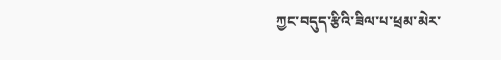ཀྱང་བདུད་རྩིའི་ཟིལ་པ་ཕྲམ་མེར་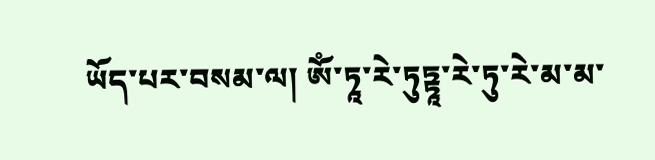ཡོད་པར་བསམ་ལ། ༀ་ཏཱ་རེ་ཏུཏྟཱ་རེ་ཏུ་རེ་མ་མ་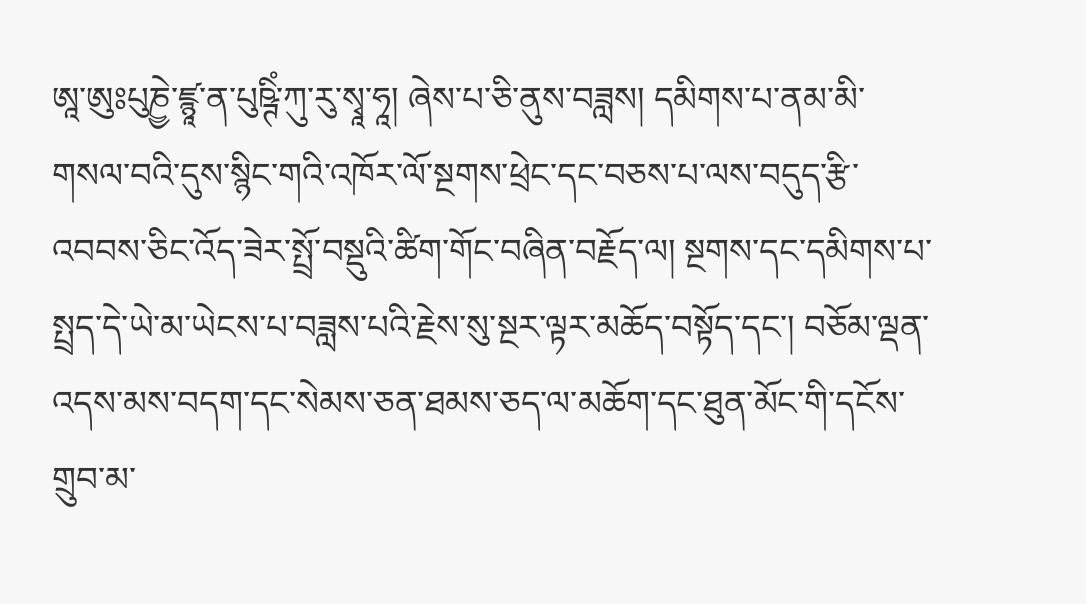ཨཱ་ཨུཿཔུཎྱེ་ཛྙཱ་ན་པུཥྚིཾ་ཀུ་རུ་སྭཱ་ཧཱ། ཞེས་པ་ཅི་ནུས་བཟླས། དམིགས་པ་ནམ་མི་གསལ་བའི་དུས་སྙིང་གའི་འཁོར་ལོ་སྔགས་ཕྲེང་དང་བཅས་པ་ལས་བདུད་རྩི་འབབས་ཅིང་འོད་ཟེར་སྤྲོ་བསྡུའི་ཚིག་གོང་བཞིན་བརྗོད་ལ། སྔགས་དང་དམིགས་པ་སྤྲད་དེ་ཡེ་མ་ཡེངས་པ་བཟླས་པའི་རྗེས་སུ་སྔར་ལྟར་མཆོད་བསྟོད་དང་། བཅོམ་ལྡན་འདས་མས་བདག་དང་སེམས་ཅན་ཐམས་ཅད་ལ་མཆོག་དང་ཐུན་མོང་གི་དངོས་གྲུབ་མ་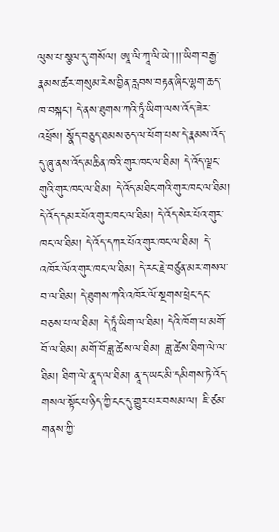ལུས་པ་སྩལ་དུ་གསོལ། ཨཱ་ལི་ཀཱ་ལི་ཡེ་།།།་ཡིག་བརྒྱ་རྣམས་ཚར་གསུམ་རེས་བྱིན་རླབས་བརྟན་ཞིང་ལྷག་ཆད་ཁ་བསྐང་། དེ་ནས་ཐུགས་ཀའི་ཏཱཾ་ཡིག་ལས་འོད་ཟེར་འཕྲོས། སྣོད་བཅུད་ཐམས་ཅད་ལ་ཕོག་པས་དེ་རྣམས་འོད་དུ་ཞུ་ནས་འོད་མཆིན་ཁའི་གུར་ཁང་ལ་ཐིམ། དེ་འོད་ལྗང་གུའི་གུར་ཁང་ལ་ཐིམ། དེ་འོད་མཐིང་གའི་གུར་ཁང་ལ་ཐིམ། དེ་འོད་དམར་པོའ་གུར་ཁང་ལ་ཐིམ། དེ་འོད་སེར་པོའ་གུར་ཁང་ལ་ཐིམ། དེ་འོད་དཀར་པོའ་གུར་ཁང་ལ་ཐིམ། དེ་འཁོར་ལོའ་གུར་ཁང་ལ་ཐིམ། དེ་རང་རྗེ་བཙུན་མར་གསལ་བ་ལ་ཐིམ། དེ་ཐུགས་ཀའི་འཁོར་ལོ་སྔགས་ཕྲེང་དང་བཅས་པ་ལ་ཐིམ། དེ་ཏཱཾ་ཡིག་ལ་ཐིམ། དེའི་ཁོག་པ་མགོ་བོ་ལ་ཐིམ། མགོ་བོ་ཟླ་ཚེས་ལ་ཐིམ། ཟླ་ཚེས་ཐིག་ལེ་ལ་ཐིམ། ཐིག་ལེ་ནཱ་ད་ལ་ཐིམ། ནཱ་ད་ཡང་མི་དམིགས་ཏེ་འོད་གསལ་སྟོང་པ་ཉིད་ཀྱི་ངང་དུ་གྱུར་པར་བསམ་ལ། ཇི་ཙམ་གནས་ཀྱི་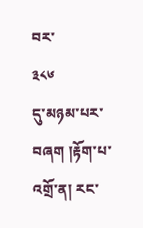བར་
༣༨༦
དུ་མཉམ་པར་བཞག །རྟོག་པ་འགྲོ་ན། རང་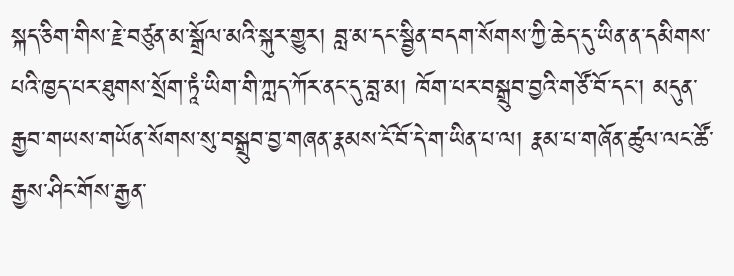སྐད་ཅིག་གིས་རྗེ་བཙུན་མ་སྒྲོལ་མའི་སྐུར་གྱུར། བླ་མ་དང་སྦྱིན་བདག་སོགས་ཀྱི་ཆེད་དུ་ཡིན་ན་དམིགས་པའི་ཁྱད་པར་ཐུགས་སྲོག་ཏཱཾ་ཡིག་གི་ཀླད་ཀོར་ནང་དུ་བླ་མ། ཁོག་པར་བསྒྲུབ་བྱའི་གཙོ་བོ་དང་། མདུན་རྒྱབ་གཡས་གཡོན་སོགས་སུ་བསྒྲུབ་བྱ་གཞན་རྣམས་ངོ་བོ་དེ་ག་ཡིན་པ་ལ། རྣམ་པ་གཞོན་ཚུལ་ལང་ཚོ་རྒྱས་ཤིང་གོས་རྒྱན་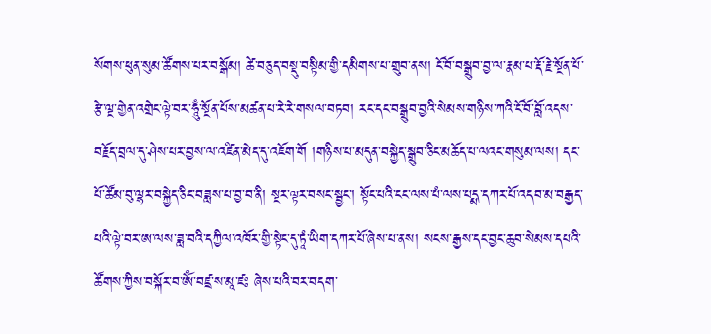སོགས་ཕུན་སུམ་ཚོགས་པར་བསྒོམ། ཚེ་བཅུད་བསྡུ་བསྟིམ་གྱི་དམིགས་པ་གྲུབ་ནས། ངོ་བོ་བསྒྲུབ་བྱ་ལ་རྣམ་པ་རྡོ་རྗེ་སྔོན་པོ་རྩེ་ལྔ་གྱེན་འགྲེང་ལྟེ་བར་ཧཱུྃ་སྔོན་པོས་མཚན་པ་རེ་རེ་གསལ་བཏབ། རང་དང་བསྒྲུབ་བྱའི་སེམས་གཉིས་ཀའི་ངོ་བོ་བློ་འདས་བརྗོད་བྲལ་དུ་ཤེས་པར་བྱས་ལ་འཛིན་མེད་དུ་འཇོག་གོ །གཉིས་པ་མདུན་བསྐྱེད་སྒྲུབ་ཅིང་མཆོད་པ་ལའང་གསུམ་ལས། དང་པོ་ཚོམ་བུ་ལྷར་བསྐྱེད་ཅིང་བཟླས་པ་བྱ་བ་ནི། སྔར་ལྟར་བསང་སྦྱང་། སྟོང་པའི་ངང་ལས་པཾ་ལས་པདྨ་དཀར་པོ་འདབ་མ་བརྒྱད་པའི་ལྟེ་བར་ཨ་ལས་ཟླ་བའི་དཀྱིལ་འཁོར་གྱི་སྟེང་དུ་ཏཱཾ་ཡིག་དཀར་པོ་ཞེས་པ་ནས། སངས་རྒྱས་དང་བྱང་ཆུབ་སེམས་དཔའི་ཚོགས་ཀྱིས་བསྐོར་བ་ༀ་བཛྲ་ས་མཱ་ཛཿ ཞེས་པའི་བར་བདག་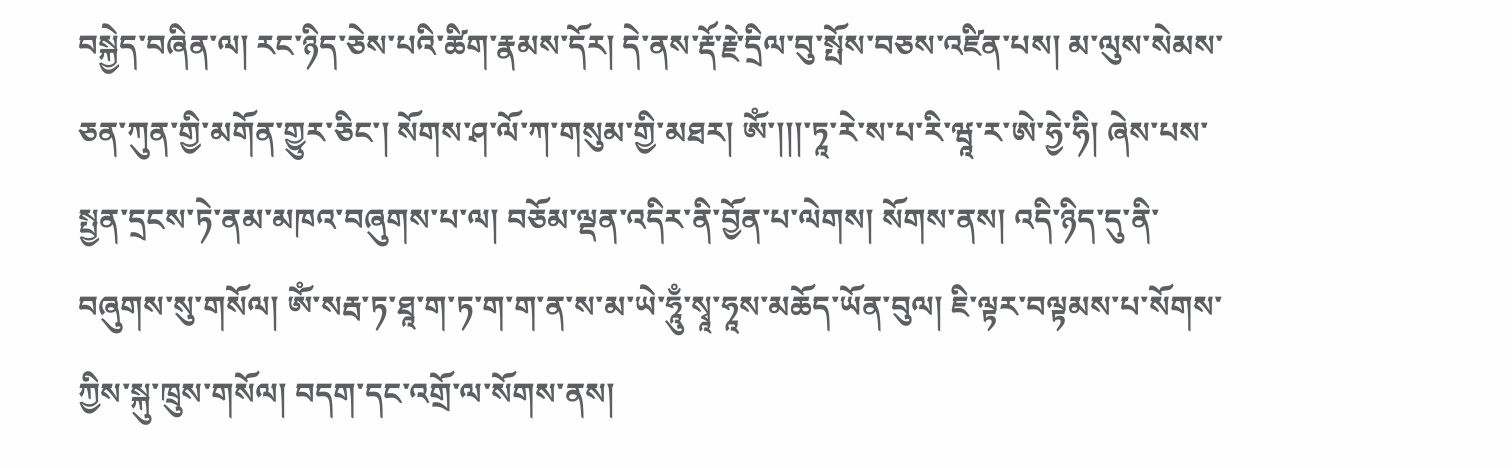བསྐྱེད་བཞིན་ལ། རང་ཉིད་ཅེས་པའི་ཚིག་རྣམས་དོར། དེ་ནས་རྡོ་རྗེ་དྲིལ་བུ་སྤོས་བཅས་འཛིན་པས། མ་ལུས་སེམས་ཅན་ཀུན་གྱི་མགོན་གྱུར་ཅིང་། སོགས་ཤ་ལོ་ཀ་གསུམ་གྱི་མཐར། ༀ་།།།་ཏཱ་རེ་ས་པ་རི་ཝཱ་ར་ཨེ་ཧྱེ་ཧི། ཞེས་པས་སྤྱན་དྲངས་ཏེ་ནམ་མཁའ་བཞུགས་པ་ལ། བཅོམ་ལྡན་འདིར་ནི་བྱོན་པ་ལེགས། སོགས་ནས། འདི་ཉིད་དུ་ནི་བཞུགས་སུ་གསོལ། ༀ་སརྦ་ཏ་ཐཱ་ག་ཏ་ག་ག་ན་ས་མ་ཡེ་ཧཱུྃ་སྭཱ་ཧཱས་མཆོད་ཡོན་བུལ། ཇི་ལྟར་བལྟམས་པ་སོགས་ཀྱིས་སྐུ་ཁྲུས་གསོལ། བདག་དང་འགྲོ་ལ་སོགས་ནས།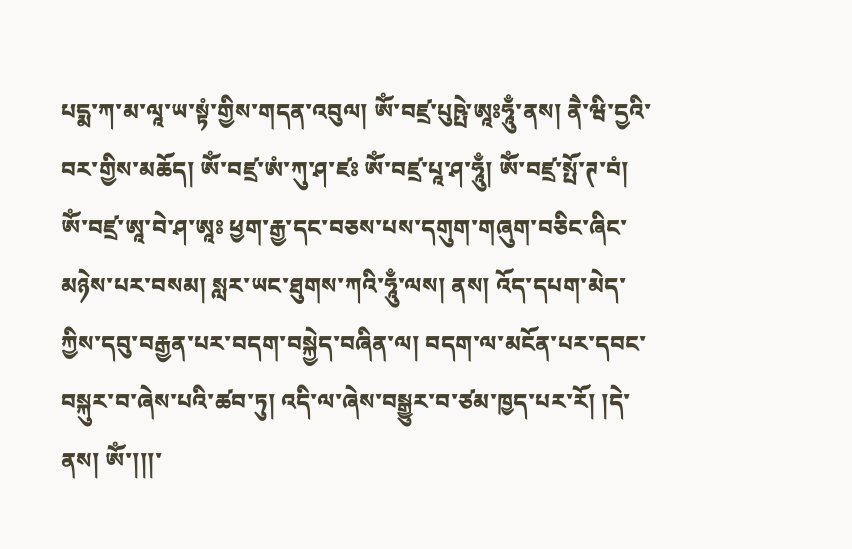པདྨ་ཀ་མ་ལཱ་ཡ་སྟཾ་གྱིས་གདན་འབུལ། ༀ་བཛྲ་པུཥྤེ་ཨཱཿཧཱུྃ་ནས། ནཻ་ཝི་དྱའི་བར་གྱིས་མཆོད། ༀ་བཛྲ་ཨཾ་ཀུ་ཤ་ཛཿ ༀ་བཛྲ་པཱ་ཤ་ཧཱུྃ། ༀ་བཛྲ་སྤོ་ཊ་བཾ། ༀ་བཛྲ་ཨཱ་བེ་ཤ་ཨཱཿ ཕྱག་རྒྱ་དང་བཅས་པས་དགུག་གཞུག་བཅིང་ཞིང་མཉེས་པར་བསམ། སླར་ཡང་ཐུགས་ཀའི་ཧཱུྃ་ལས། ནས། འོད་དཔག་མེད་ཀྱིས་དབུ་བརྒྱན་པར་བདག་བསྐྱེད་བཞིན་ལ། བདག་ལ་མངོན་པར་དབང་བསྐུར་བ་ཞེས་པའི་ཚབ་ཏུ། འདི་ལ་ཞེས་བསྒྱུར་བ་ཙམ་ཁྱད་པར་རོ། །དེ་ནས། ༀ་།།།་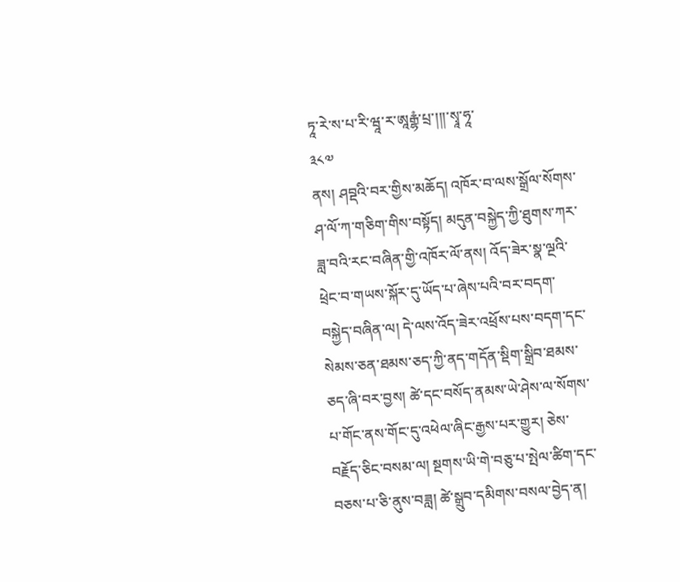ཏཱ་རེ་ས་པ་རི་ཝཱ་ར་ཨཱརྒྷཾ་པྲ་།།།་སྭཱ་ཧཱ་
༣༨༧
ནས། ཤབྡའི་བར་གྱིས་མཆོད། འཁོར་བ་ལས་སྒྲོལ་སོགས་ཤ་ལོ་ཀ་གཅིག་གིས་བསྟོད། མདུན་བསྐྱེད་ཀྱི་ཐུགས་ཀར་ཟླ་བའི་རང་བཞིན་གྱི་འཁོར་ལོ་ནས། འོད་ཟེར་སྣ་ལྔའི་ཕྲེང་བ་གཡས་སྐོར་དུ་ཡོད་པ་ཞེས་པའི་བར་བདག་བསྐྱེད་བཞིན་ལ། དེ་ལས་འོད་ཟེར་འཕྲོས་པས་བདག་དང་སེམས་ཅན་ཐམས་ཅད་ཀྱི་ནད་གདོན་སྡིག་སྒྲིབ་ཐམས་ཅད་ཞི་བར་བྱས། ཚེ་དང་བསོད་ནམས་ཡེ་ཤེས་ལ་སོགས་པ་གོང་ནས་གོང་དུ་འཕེལ་ཞིང་རྒྱས་པར་གྱུར། ཅེས་བརྗོད་ཅིང་བསམ་ལ། སྔགས་ཡི་གེ་བཅུ་པ་སྤེལ་ཚིག་དང་བཅས་པ་ཅི་ནུས་བཟླ། ཚེ་སྒྲུབ་དམིགས་བསལ་བྱེད་ན།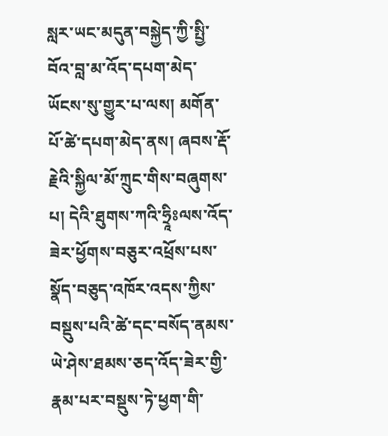སླར་ཡང་མདུན་བསྐྱེད་ཀྱི་སྤྱི་བོའ་བླ་མ་འོད་དཔག་མེད་ཡོངས་སུ་གྱུར་པ་ལས། མགོན་པོ་ཚེ་དཔག་མེད་ནས། ཞབས་རྡོ་རྗེའི་སྐྱིལ་མོ་ཀྲུང་གིས་བཞུགས་པ། དེའི་ཐུགས་ཀའི་ཧྲཱིཿལས་འོད་ཟེར་ཕྱོགས་བཅུར་འཕྲོས་པས་སྣོད་བཅུད་འཁོར་འདས་ཀྱིས་བསྡུས་པའི་ཚེ་དང་བསོད་ནམས་ཡེ་ཤེས་ཐམས་ཅད་འོད་ཟེར་གྱི་རྣམ་པར་བསྡུས་ཏེ་ཕྱག་གི་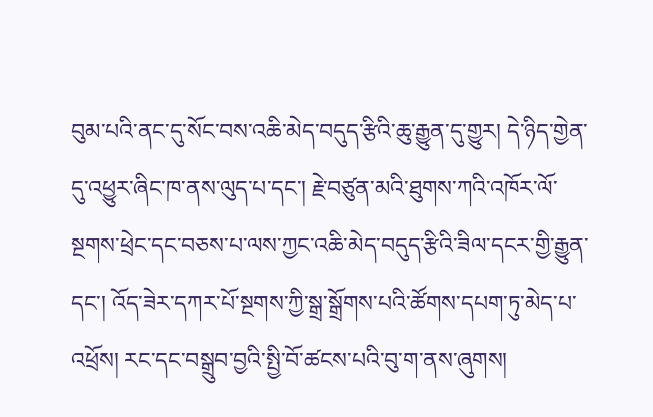བུམ་པའི་ནང་དུ་སོང་བས་འཆི་མེད་བདུད་རྩིའི་ཆུ་རྒྱུན་དུ་གྱུར། དེ་ཉིད་གྱེན་དུ་འཕྱུར་ཞིང་ཁ་ནས་ལུད་པ་དང་། རྗེ་བཙུན་མའི་ཐུགས་ཀའི་འཁོར་ལོ་སྔགས་ཕྲེང་དང་བཅས་པ་ལས་ཀྱང་འཆི་མེད་བདུད་རྩིའི་ཟིལ་དངར་གྱི་རྒྱུན་དང་། འོད་ཟེར་དཀར་པོ་སྔགས་ཀྱི་སྒྲ་སྒྲོགས་པའི་ཚོགས་དཔག་ཏུ་མེད་པ་འཕྲོས། རང་དང་བསྒྲུབ་བྱའི་སྤྱི་བོ་ཚངས་པའི་བུ་ག་ནས་ཞུགས།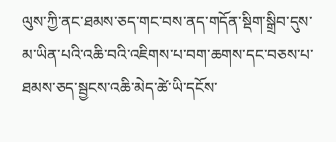ལུས་ཀྱི་ནང་ཐམས་ཅད་གང་བས་ནད་གདོན་སྡིག་སྒྲིབ་དུས་མ་ཡིན་པའི་འཆི་བའི་འཇིགས་པ་བག་ཆགས་དང་བཅས་པ་ཐམས་ཅད་སྦྱངས་འཆི་མེད་ཚེ་ཡི་དངོས་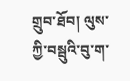གྲུབ་ཐོབ། ལུས་ཀྱི་བསྦུའི་བུ་ག་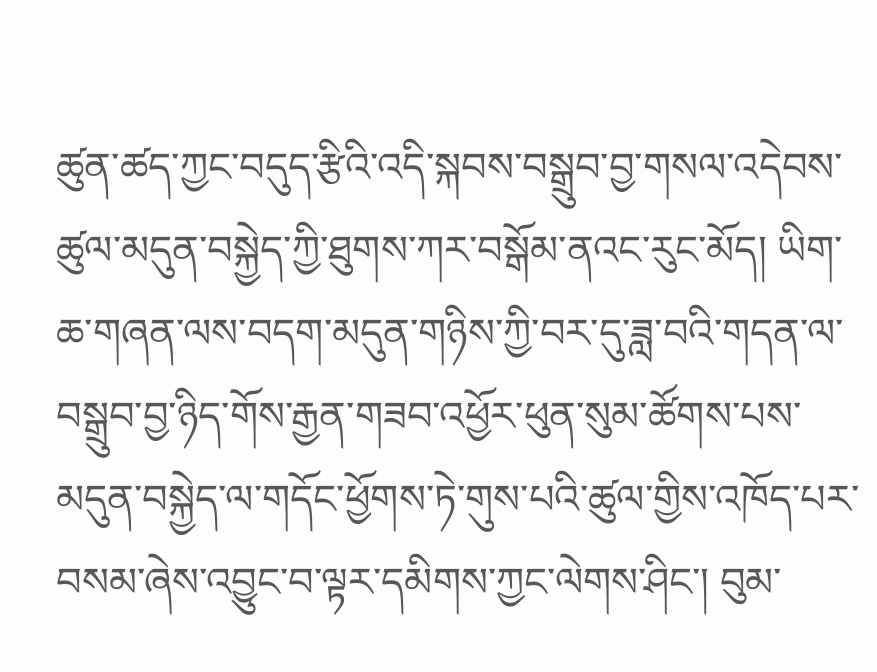ཚུན་ཚད་ཀྱང་བདུད་རྩིའི་འདི་སྐབས་བསྒྲུབ་བྱ་གསལ་འདེབས་ཚུལ་མདུན་བསྐྱེད་ཀྱི་ཐུགས་ཀར་བསྒོམ་ནའང་རུང་མོད། ཡིག་ཆ་གཞན་ལས་བདག་མདུན་གཉིས་ཀྱི་བར་དུ་ཟླ་བའི་གདན་ལ་བསྒྲུབ་བྱ་ཉིད་གོས་རྒྱན་གཟབ་འཕྱོར་ཕུན་སུམ་ཚོགས་པས་མདུན་བསྐྱེད་ལ་གདོང་ཕྱོགས་ཏེ་གུས་པའི་ཚུལ་གྱིས་འཁོད་པར་བསམ་ཞེས་འབྱུང་བ་ལྟར་དམིགས་ཀྱང་ལེགས་ཤིང་། བུམ་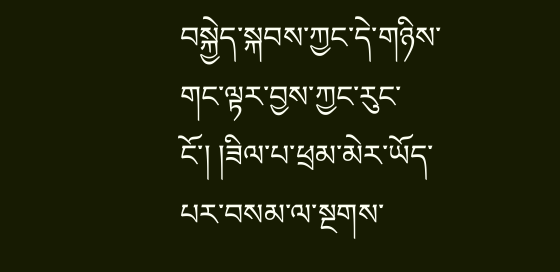བསྐྱེད་སྐབས་ཀྱང་དེ་གཉིས་གང་ལྟར་བྱས་ཀྱང་རུང་ངོ་། །ཟིལ་པ་ཕྲམ་མེར་ཡོད་པར་བསམ་ལ་སྔགས་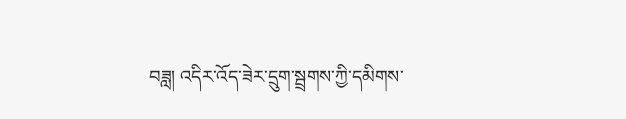བཟླ། འདིར་འོད་ཟེར་དྲུག་སྦྲགས་ཀྱི་དམིགས་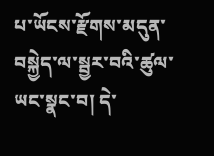པ་ཡོངས་རྫོགས་མདུན་བསྐྱེད་ལ་སྦྱར་བའི་ཚུལ་ཡང་སྣང་བ། དེ་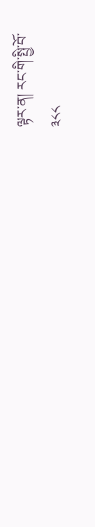ལྟར་ན། རང་གི་སྤྱི་བོ་
༣༨༨